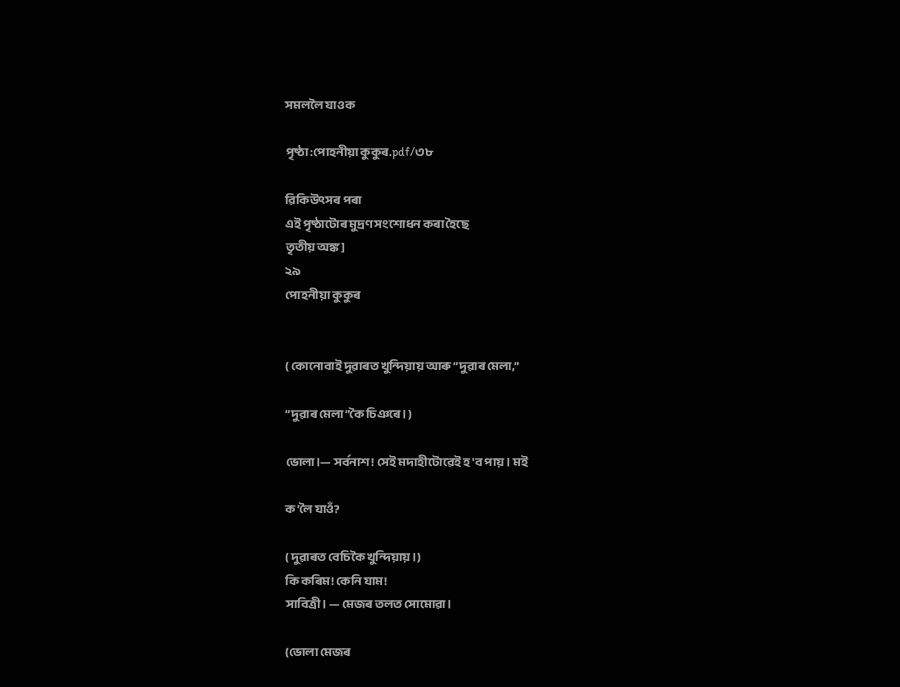সমললৈ যাওক

পৃষ্ঠা:পোহনীয়া কুকুৰ.pdf/৩৮

ৱিকিউৎসৰ পৰা
এই পৃষ্ঠাটোৰ মুদ্ৰণ সংশোধন কৰা হৈছে
তৃতীয় অঙ্ক]
২৯
পোহনীয়া কুকুৰ


( কোনোবাই দুৱাৰত খুন্দিয়ায় আৰু “দুৱাৰ মেলা,”

“দুৱাৰ মেলা”কৈ চিঞৰে। )

ভোলা।— সৰ্বনাশ! সেই মদাহীটোৱেই হ'ব পায়। ম‍ই

ক’লৈ যাওঁ?

( দুৱাৰত বেচিকৈ খুন্দিয়ায়।)
কি কৰিম! কেনি যাম!
সাবিত্ৰী। — মেজৰ তলত সোমোৱা।

(ভোলা মেজৰ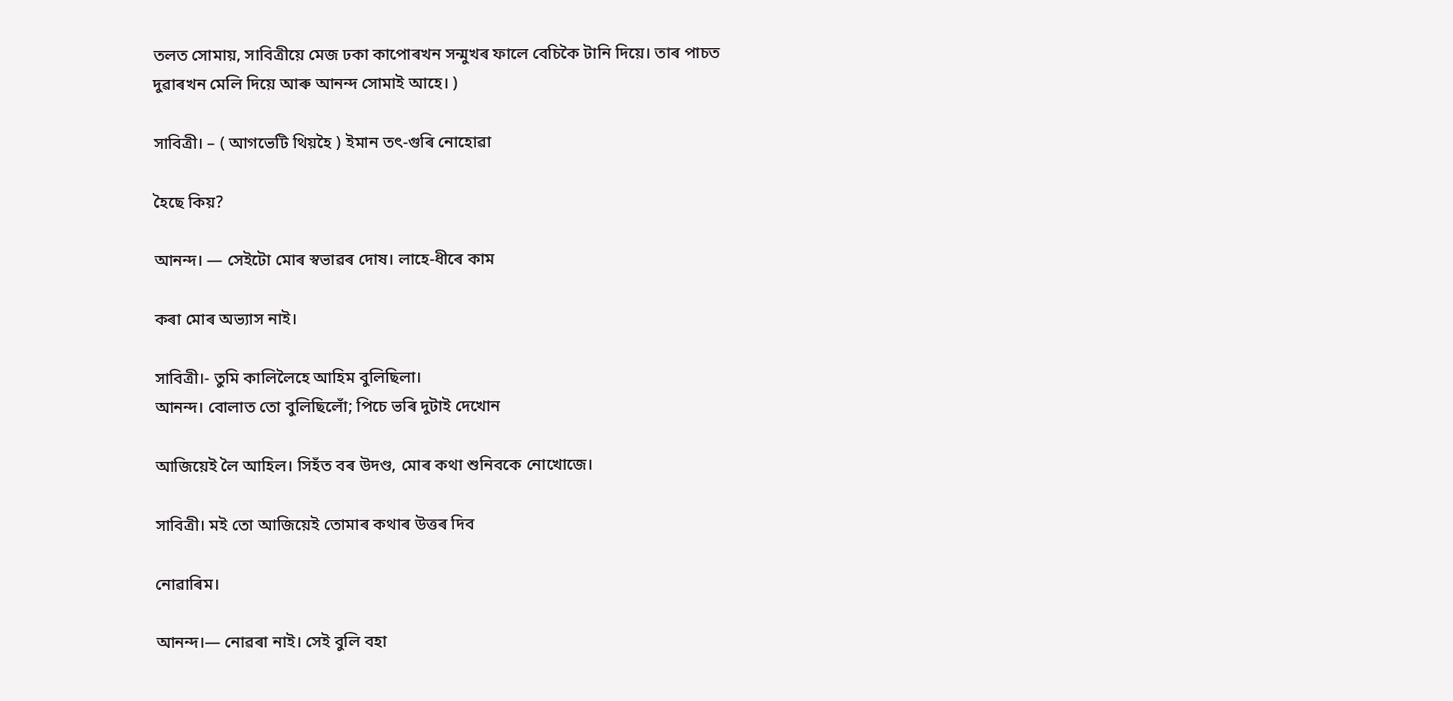তলত সোমায়, সাবিত্ৰীয়ে মেজ ঢকা কাপোৰখন সন্মুখৰ ফালে বেচিকৈ টানি দিয়ে। তাৰ পাচত দুৱাৰখন মেলি দিয়ে আৰু আনন্দ সোমাই আহে। )

সাবিত্ৰী। – ( আগভেটি থিয়হৈ ) ইমান তৎ-গুৰি নোহোৱা

হৈছে কিয়?

আনন্দ। — সেইটো মোৰ স্বভাৱৰ দোষ। লাহে-ধীৰে কাম

কৰা মোৰ অভ্যাস নাই।

সাবিত্ৰী।- তুমি কালিলৈহে আহিম বুলিছিলা।
আনন্দ। বোলাত তো বুলিছিলোঁ; পিচে ভৰি দুটাই দেখোন

আজিয়েই লৈ আহিল। সিহঁত বৰ উদণ্ড, মোৰ কথা শুনিবকে নোখোজে।

সাবিত্ৰী। মই তো আজিয়েই তোমাৰ কথাৰ উত্তৰ দিব

নোৱাৰিম।

আনন্দ।— নোৱৰা নাই। সেই বুলি বহা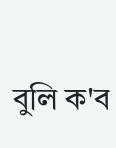বুলি ক'ব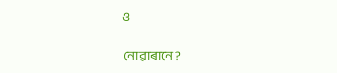ও

নোৱাৰানে?